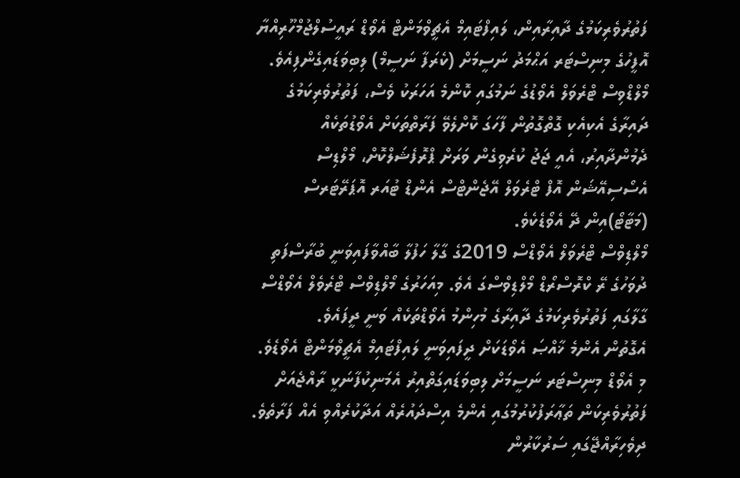ފަތުރުވެރިކަމުގެ ދާއިރާއިން، ލައިފްޓައިމް އެޗީވްމަންޓް އެވޯޑް ރައީސުލްޖުމްހޫރިއްޔާ އޮފީހުގެ މިނިސްޓަރ އަޙްމަދު ނަސީމަށް (ކެރަފާ ނަސީމް) ލިބިވަޑައިގެންފިއެވެ.
މޯލްޑްވިސް ޓްރެވަލް އެވޯޑުގެ ނަމުގައި ކޮންމެ އަހަރަކު ވެސް، ފަތުރުވެރިކަމުގެ ދައިރާގެ އެކިއެކި ގޮތްގޮތުން ފާހަގަ ކޮށްލެވޭ ފަރާތްތަކަށް އެވޯޑުތަކެއް ދެމުންދާއިރު، އެއީ ޖަޖު ކުރެވިގެން ވަރަށް ޕްރޮފެޝަލްކޮށް، މޯލްޑިސް އެސޯސިއޭޝަން އޮފް ޓްރެވަލް އޭޖެންޓްސް އެންޑް ޓުއަރ އޮޕަރޭޓަރސް (މަޓާޓޯ)އިން ދޭ އެވޯޑެކެވެ.
މޯލްޑިވްސް ޓްރެވަލް އެވޯޑްސް 2019ގެ ގާލާ ހަފުލާ ބާއްވާފައިވަނީ ބުރާސްފަތި ދުވަހުގެ ރޭ ކްރޮސްރޯޑް މޯލްޑިވްސްގަ އެވެ. މިއަހަރުގެ މޯލްޑިވްސް ޓްރެވެލް އެވޯޑްސް ގާލާގައި ފަތުރުވެރިކަމުގެ ދާއިރާގެ މުހިންމު އެވޯޑްތަކެއް ވަނީ ދީފައެވެ.
އެގޮތުން އެންމެ ޚާއްޞަ އެވޯޑަކަށް ދީފައިވަނީ ލައިފްޓައިމް އެޗީވްމަންޓް އެވޯޑެވެ. މި އެވޯޑް މިނިސްޓަރ ނަސީމަށް ލިބިވަޑައިގަތްއިރު އެމަނިކުފާނަކީ ރާއްޖެއަށް ފަތުރުވެރިކަން ތަޢާރަފުކުރުމުގައި އެންމެ އިސްދައުރެއް އަދާކުރެއްވި އެއް ފަރާތެވެ.
ދިވެހިރާއްޖޭގައި ސަރުކާރުން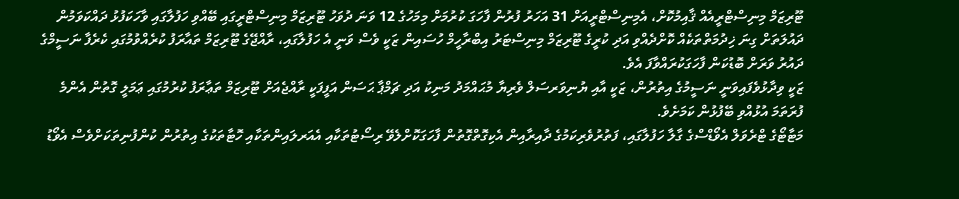ޓޫރިޒަމް މިނިސްޓްރީއެއް ޤާއިމުކޮށް، އެމިނިސްޓްރީއަށް 31 އަހަރު ފުރުން ފާހަގަ ކުރުމަށް މިމަހުގެ 12 ވަނަ ދުވަހު ޓޫރިޒަމް މިނިސްޓްރީގައި ބޭއްވި ހަފުލާގައި ވާހަކަފުޅު ދައްކަވަމުން ދައުލަތަށް ގިނަ ޚިދުމަތްތަކެއް ކޮށްދެއްވި އަދި ކުރީގެ ޓޫރިޒަމް މިނިސްޓަރު އިބްރާހީމް ހުސައިން ޒަކީ ވެސް ވަނީ އެ ހަފުލާގައި، ރާއްޖޭގެ ޓޫރިޒަމް ތައާރަފު ކުރެއްވުމުގައި ކެރެފާ ނަސީމްގެ ދައުރު ވަރަށް ބޮޑުކަން ފާހަގަކުރައްވާފަ އެވެ.
ޒަކީ ވިދާޅުވެފައިވަނީ ނަސީމުގެ އިތުރުން، ޒަކީ އާއި ޔުނިވަރސަލް ވެރިޔާ މުޙައްމަދު މަނިކު އަދި ޗަމްޕާ ޙަސަން އަފީފަކީ ރާއްޖެއަށް ޓޫރިޒަމް ތަޢާރަފު ކުރުމުގައި ޢަމަލީ ގޮތުން އެންމެ ފުރަތަމަ އުޅުއްވި ބޭފުޅުން ކަމަށެވެ.
މަޓާޓޯގެ ޓްރެވަލް އެވޯޑްސްގެ ގާލާ ހަފުލާގައި، ފަތުރުވެރިކަމުގެ ދާއިރާއިން އެކިގޮތްގޮތުން ފާހަގަކޮށްލެވޭ ރިސޯޓުތަކާއި އެއަރލައިންތަކާއި ހޮޓާތަކުގެ އިތުރުން ކުންފުނިތަކަށްވެސް އެވޯޑު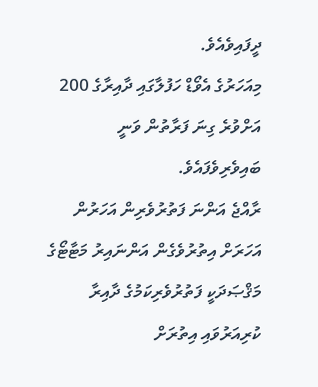ދީފައިވެއެވެ.
މިއަހަރުގެ އެވޯޑް ހަފުލާގައި ދާއިރާގެ 200 އަށްވުރެ ގިނަ ފަރާތުން ވަނީ ބައިވެރިވެފައެވެ.
ރާއްޖެ އަންނަ ފަތުރުވެރިން އަހަރުން އަހަރަށް އިތުރުވެގެން އަންނައިރު މަޓާޓޯގެ މަޤްޞަދަކީ ފަތުރުވެރިކަމުގެ ދާއިރާ ކުރިއަރުވައި އިތުރަށް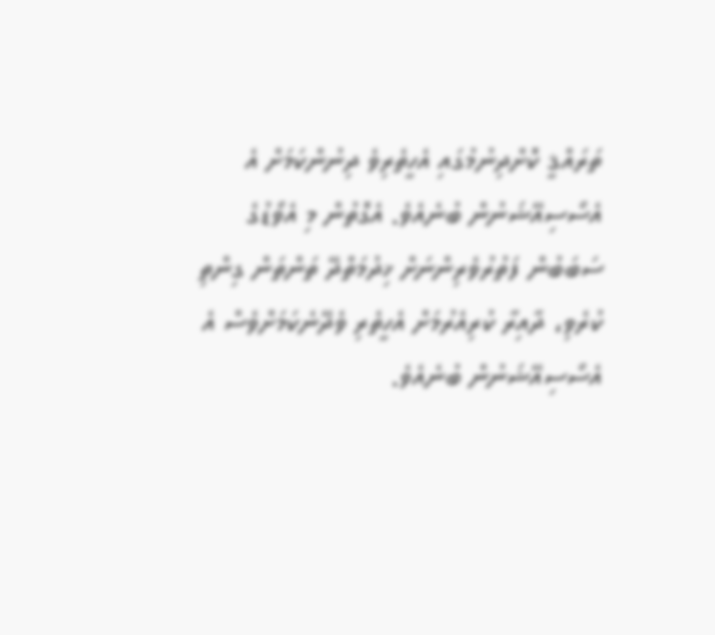ތަރައްޤީ ކޮށްދިނުމުގައި އެހީތެރިވެ ދިނުންކަމަށް އެ އެސޯސިއޭޝަނުން ބުނެއެވެ. އެގޮތުން މި އެވޯޑުގެ ސަބަބުން ފަތުރުވެރިންނަށް ޚިދުމަތްދޭ ތަންތަން ގިންތި ކުރެވި، ދާއިރާ ކުރިއެރުމަށް އެހީތެރި ވެދޭނެކަމަށްވެސް އެ އެސޯސިއޭޝަނުން ބުނެއެވެ.